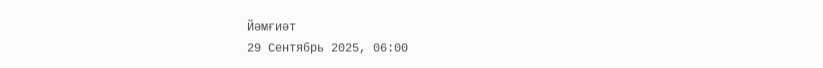Йәмғиәт
29 Сентябрь 2025, 06:00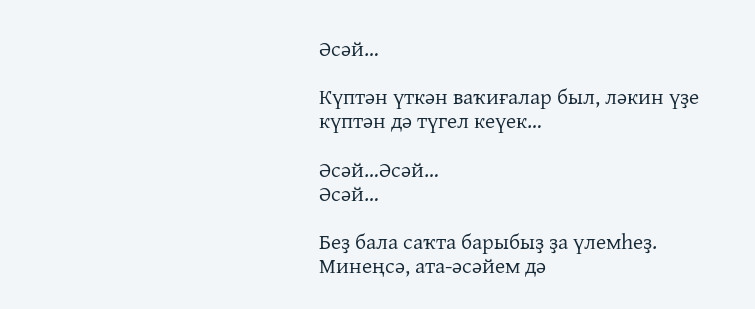Әсәй…

Күптән үткән ваҡиғалар был, ләкин үҙе күптән дә түгел кеүек…

Әсәй…Әсәй…
Әсәй…

Беҙ бала саҡта барыбыҙ ҙа үлемһеҙ. Минеңсә, ата-әсәйем дә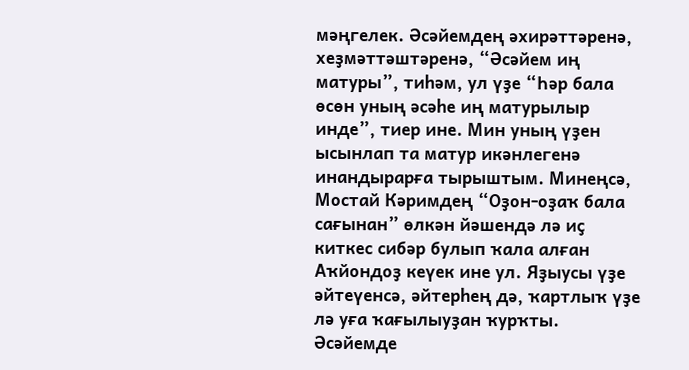мәңгелек. Әсәйемдең әхирәттәренә, хеҙмәттәштәренә, “Әсәйем иң матуры”, тиһәм, ул үҙе “Һәр бала өсөн уның әсәһе иң матурылыр инде”, тиер ине. Мин уның үҙен ысынлап та матур икәнлегенә инандырарға тырыштым. Минеңсә,  Мостай Кәримдең “Оҙон-оҙаҡ бала сағынан” өлкән йәшендә лә иҫ киткес сибәр булып ҡала алған Аҡйондоҙ кеүек ине ул. Яҙыусы үҙе әйтеүенсә, әйтерһең дә, ҡартлыҡ үҙе лә уға ҡағылыуҙан ҡурҡты. Әсәйемде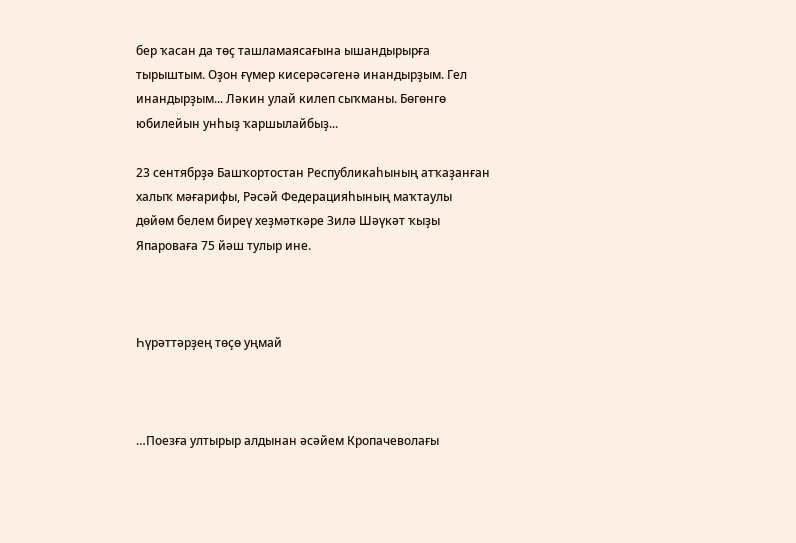бер ҡасан да төҫ ташламаясағына ышандырырға тырыштым. Оҙон ғүмер кисерәсәгенә инандырҙым. Гел инандырҙым... Ләкин улай килеп сыҡманы. Бөгөнгө юбилейын унһыҙ ҡаршылайбыҙ...

23 сентябрҙә Башҡортостан Республикаһының атҡаҙанған халыҡ мәғарифы, Рәсәй Федерацияһының маҡтаулы дөйөм белем биреү хеҙмәткәре Зилә Шәүкәт ҡыҙы Япароваға 75 йәш тулыр ине.



Һүрәттәрҙең төҫө уңмай



…Поезға ултырыр алдынан әсәйем Кропачеволағы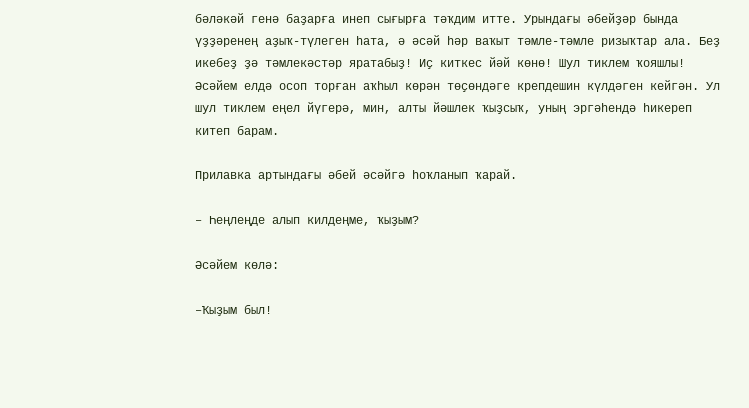бәләкәй генә баҙарға инеп сығырға тәҡдим итте. Урындағы әбейҙәр бында үҙҙәренең аҙыҡ-түлеген һата, ә әсәй һәр ваҡыт тәмле-тәмле ризыҡтар ала. Беҙ икебеҙ ҙә тәмлекәстәр яратабыҙ! Иҫ киткес йәй көнө! Шул тиклем ҡояшлы! Әсәйем елдә осоп торған аҡһыл көрән төҫөндәге крепдешин күлдәген кейгән. Ул шул тиклем еңел йүгерә, мин, алты йәшлек ҡыҙсыҡ, уның эргәһендә һикереп китеп барам.

Прилавка артындағы әбей әсәйгә һоҡланып ҡарай.

– Һеңлеңде алып килдеңме, ҡыҙым?

Әсәйем көлә:

–Ҡыҙым был!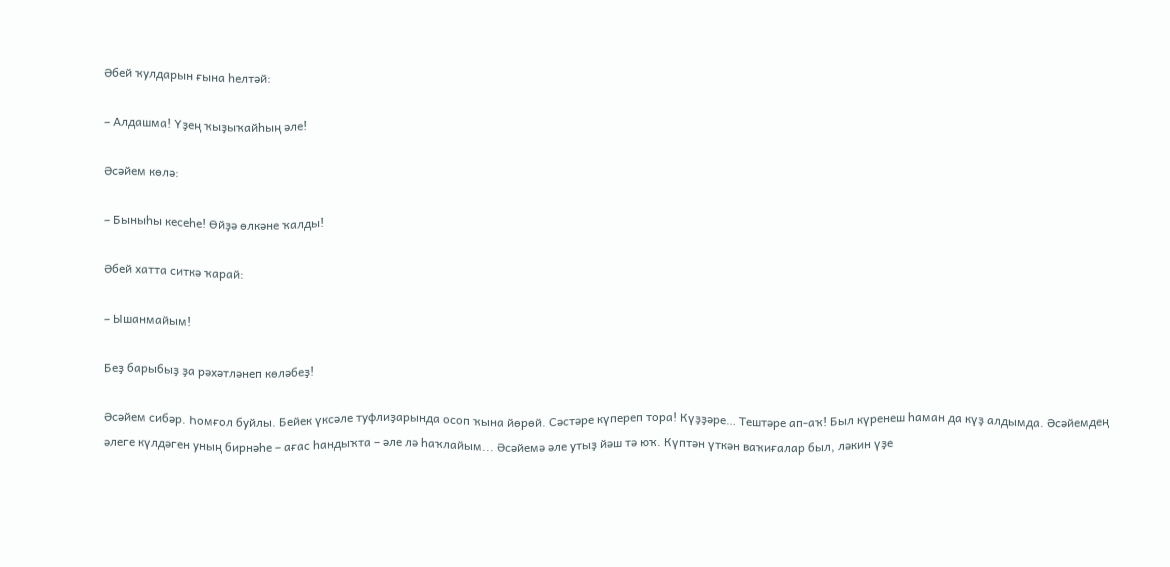Әбей ҡулдарын ғына һелтәй:

– Алдашма! Үҙең ҡыҙыҡайһың әле!

Әсәйем көлә:

– Быныһы кесеһе! Өйҙә өлкәне ҡалды!

Әбей хатта ситкә ҡарай:

– Ышанмайым!

Беҙ барыбыҙ ҙа рәхәтләнеп көләбеҙ!

Әсәйем сибәр. Һомғол буйлы. Бейек үксәле туфлиҙарында осоп ҡына йөрөй. Сәстәре күпереп тора! Күҙҙәре… Тештәре ап-аҡ! Был күренеш һаман да күҙ алдымда. Әсәйемдең әлеге күлдәген уның бирнәһе – ағас һандыҡта – әле лә һаҡлайым... Әсәйемә әле утыҙ йәш тә юҡ. Күптән үткән ваҡиғалар был, ләкин үҙе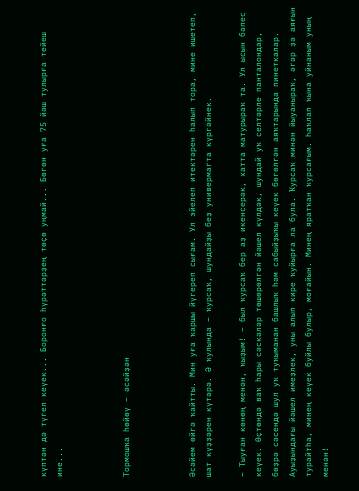күптән дә түгел кеүек... Боронғо һүрәттәрҙең төҫө уңмай... Бөгөн уға 75 йәш тулырға тейеш ине...



Тормошҡа һөйөү – әсәйҙән



Әсәйем өйгә ҡайтты. Мин уға ҡаршы йүгереп сығам. Ул эйелеп итектәрен һалып тора, мине ишетеп, шат күҙҙәрен күтәрә. Ә ҡулында – ҡурсаҡ, шундайҙы беҙ универмагта күргәйнек.

– Тыуған көнөң менән, ҡыҙым! – был ҡурсаҡ бер аҙ икенсерәк, хатта матурыраҡ та. Ул ысын бәпес кеүек. Өҫтөндә ваҡ һары сәскәләр төшөрөлгән йәшел күлдәк, шундай уҡ селтәрле панталондар, бөҙрә сәсендә шул уҡ туҡыманан башлыҡ һәм сабыйҙыҡы кеүек бөгөлгән аяҡтарында пинеткалар. Ауыҙындағы йәшел имеҙлек, уны алып кире ҡуйырға ла була. Ҡурсаҡ минән йыуаныраҡ, әгәр ҙә аяғын турайтһа, минең кеүек буйлы булыр, моғайын. Минең яратҡан ҡурсағым. Һаҡлап ҡына уйнаным уның менән!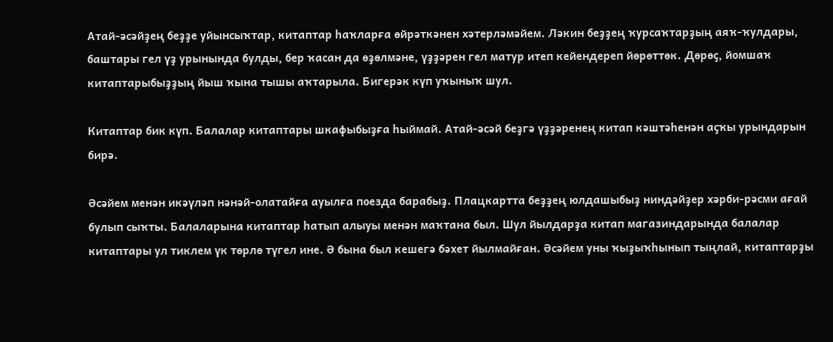Атай-әсәйҙең беҙҙе уйынсыҡтар, китаптар һаҡларға өйрәткәнен хәтерләмәйем. Ләкин беҙҙең ҡурсаҡтарҙың аяҡ-ҡулдары, баштары гел үҙ урынында булды, бер ҡасан да өҙөлмәне, үҙҙәрен гел матур итеп кейендереп йөрөттөк. Дөрөҫ, йомшаҡ китаптарыбыҙҙың йыш ҡына тышы аҡтарыла. Бигерәк күп уҡыныҡ шул.

Китаптар бик күп. Балалар китаптары шкафыбыҙға һыймай. Атай-әсәй беҙгә үҙҙәренең китап кәштәһенән аҫҡы урындарын бирә.

Әсәйем менән икәүләп нәнәй-олатайға ауылға поезда барабыҙ. Плацкартта беҙҙең юлдашыбыҙ ниндәйҙер хәрби-рәсми ағай булып сыҡты. Балаларына китаптар һатып алыуы менән маҡтана был. Шул йылдарҙа китап магазиндарында балалар китаптары ул тиклем үк төрлө түгел ине. Ә бына был кешегә бәхет йылмайған. Әсәйем уны ҡыҙыҡһынып тыңлай, китаптарҙы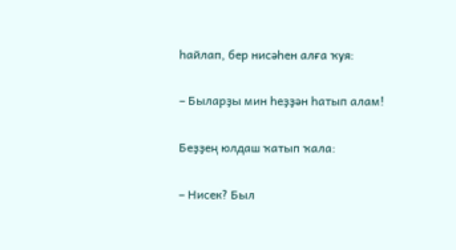һайлап, бер нисәһен алға ҡуя:

– Быларҙы мин һеҙҙән һатып алам!

Беҙҙең юлдаш ҡатып ҡала:

– Нисек? Был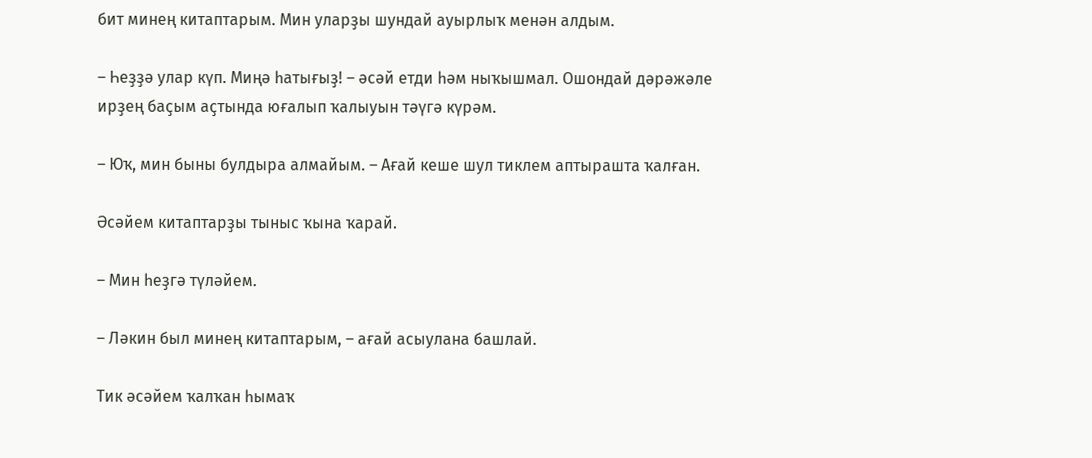бит минең китаптарым. Мин уларҙы шундай ауырлыҡ менән алдым.

– Һеҙҙә улар күп. Миңә һатығыҙ! – әсәй етди һәм ныҡышмал. Ошондай дәрәжәле ирҙең баҫым аҫтында юғалып ҡалыуын тәүгә күрәм.

– Юҡ, мин быны булдыра алмайым. – Ағай кеше шул тиклем аптырашта ҡалған.

Әсәйем китаптарҙы тыныс ҡына ҡарай.

– Мин һеҙгә түләйем.

– Ләкин был минең китаптарым, – ағай асыулана башлай.

Тик әсәйем ҡалҡан һымаҡ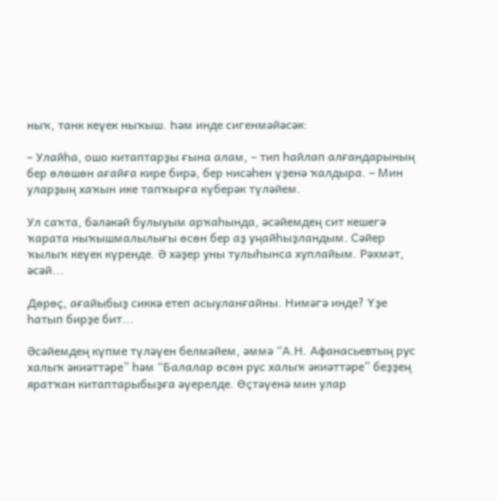ныҡ, танк кеүек ныҡыш. Һәм инде сигенмәйәсәк:

– Улайһа, ошо китаптарҙы ғына алам, – тип һайлап алғандарының бер өлөшөн ағайға кире бирә, бер нисәһен үҙенә ҡалдыра. – Мин уларҙың хаҡын ике тапҡырға күберәк түләйем.

Ул саҡта, бәләкәй булыуым арҡаһында, әсәйемдең сит кешегә ҡарата ныҡышмалылығы өсөн бер аҙ уңайһыҙландым. Сәйер ҡылыҡ кеүек күренде. Ә хәҙер уны тулыһынса хуплайым. Рәхмәт, әсәй...

Дөрөҫ, ағайыбыҙ сиккә етеп асыуланғайны. Нимәгә инде? Үҙе һатып бирҙе бит...

Әсәйемдең күпме түләүен белмәйем, әммә “А.Н. Афанасьевтың рус халыҡ әкиәттәре” һәм “Балалар өсөн рус халыҡ әкиәттәре” беҙҙең яратҡан китаптарыбыҙға әүерелде. Өҫтәүенә мин улар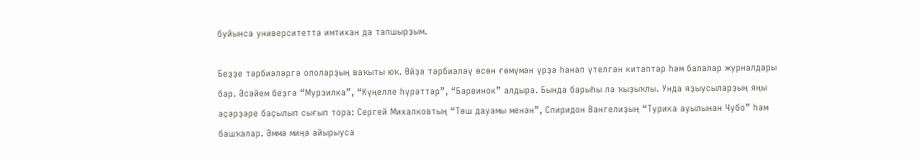буйынса университетта имтихан да тапшырҙым.

Беҙҙе тәрбиәләргә ололарҙың ваҡыты юҡ. Өйҙә тәрбиәләү өсөн ғөмүмән үрҙә һанап үтелгән китаптар һәм балалар журналдары бар. Әсәйем беҙгә “Мурзилка”, “Күңелле һүрәттәр”, “Барвинок” алдыра. Бында барыһы ла ҡыҙыҡлы. Унда яҙыусыларҙың яңы әҫәрҙәре баҫылып сығып тора: Сергей Михалковтың “Төш дауамы менән”, Спиридон Вангелиҙың “Турика ауылынан Чубо” һәм башҡалар. Әммә миңә айырыуса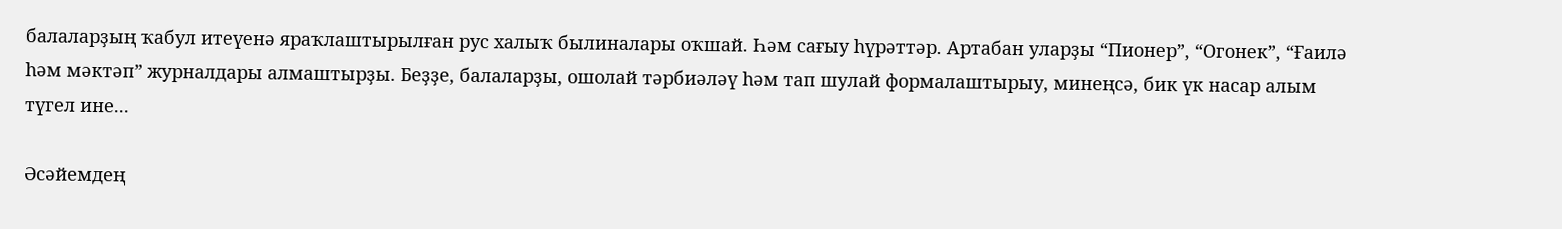балаларҙың ҡабул итеүенә яраҡлаштырылған рус халыҡ былиналары оҡшай. Һәм сағыу һүрәттәр. Артабан уларҙы “Пионер”, “Огонек”, “Ғаилә һәм мәктәп” журналдары алмаштырҙы. Беҙҙе, балаларҙы, ошолай тәрбиәләү һәм тап шулай формалаштырыу, минеңсә, бик үк насар алым түгел ине...

Әсәйемдең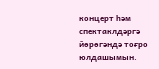концерт һәм спектаклдәргә йөрөгәндә тоғро юлдашымын.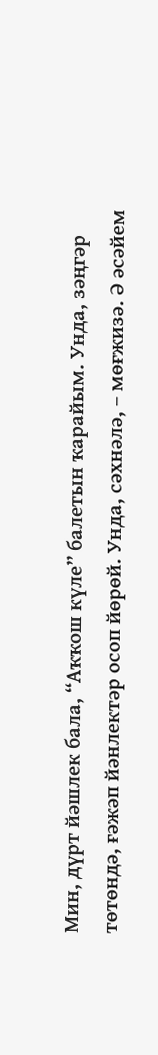Мин, дүрт йәшлек бала, “Аҡҡош күле” балетын ҡарайым. Унда, зәңгәр төтөндә, ғәжәп йәнлектәр осоп йөрөй. Унда, сәхнәлә, – мөғжизә. Ә әсәйем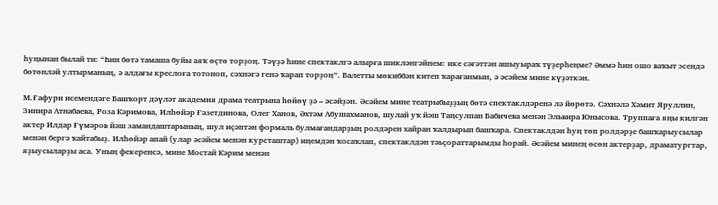һуңынан былай ти: “Һин бөтә тамаша буйы аяҡ өҫтө торҙоң. Тәүҙә һине спектаклгә алырға шикләнгәйнем: ике сәғәттән ашыуыраҡ түҙерһеңме? Әммә һин ошо ваҡыт эсендә бөтөнләй ултырманың, ә алдағы креслоға тотоноп, сәхнәгә генә ҡарап торҙоң”. Балетты мөкиббән китеп ҡарағанмын, ә әсәйем мине күҙәткән.

М.Ғафури исемендәге Башҡорт дәүләт академия драма театрына һөйөү ҙә – әсәйҙән. Әсәйем мине театрыбыҙҙың бөтә спектаклдәренә лә йөрөтә. Сәхнәлә Хәмит Яруллин, Зинира Атнабаева, Роза Кәримова, Илһөйәр Ғәзетдинова, Олег Ханов, Әхтәм Абушахманов, шулай уҡ йәш Таңсулпан Бабичева менән Эльвира Юнысова. Труппаға яңы килгән актер Илдар Ғүмәров йәш замандаштарының, шул иҫәптән формаль булмағандарҙың ролдәрен хайран ҡалдырып башҡара. Спектаклдән һуң төп ролдәрҙе башҡарыусылар менән бергә ҡайтабыҙ. Илһөйәр апай (улар әсәйем менән курсташтар) иңемдән ҡосаҡлап, спектаклдән тәьҫораттарымды һорай. Әсәйем минең өсөн актерҙар, драматургтар, яҙыусыларҙы аса. Уның фекеренсә, мине Мостай Кәрим менән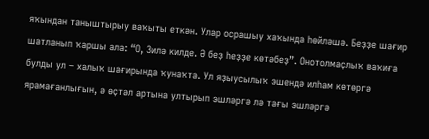яҡындан таныштырыу ваҡыты еткән. Улар осрашыу хаҡында һөйләшә. Беҙҙе шағир шатланып ҡаршы ала: “О, Зилә килде. Ә беҙ һеҙҙе көтәбеҙ”. Онотолмаҫлыҡ ваҡиға булды ул – халыҡ шағирында ҡунаҡта. Ул яҙыусылыҡ эшендә илһам көтөргә ярамағанлығын, ә өҫтәл артына ултырып эшләргә лә тағы эшләргә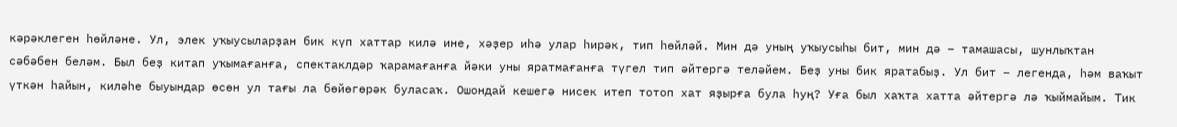кәрәклеген һөйләне. Ул, элек уҡыусыларҙан бик күп хаттар килә ине, хәҙер иһә улар һирәк, тип һөйләй. Мин дә уның уҡыусыһы бит, мин дә – тамашасы, шунлыҡтан сәбәбен беләм. Был беҙ китап уҡымағанға, спектаклдәр ҡарамағанға йәки уны яратмағанға түгел тип әйтергә теләйем. Беҙ уны бик яратабыҙ. Ул бит – легенда, һәм ваҡыт үткән һайын, киләһе быуындар өсөн ул тағы ла бөйөгөрәк буласаҡ. Ошондай кешегә нисек итеп тотоп хат яҙырға була һуң? Уға был хаҡта хатта әйтергә лә ҡыймайым. Тик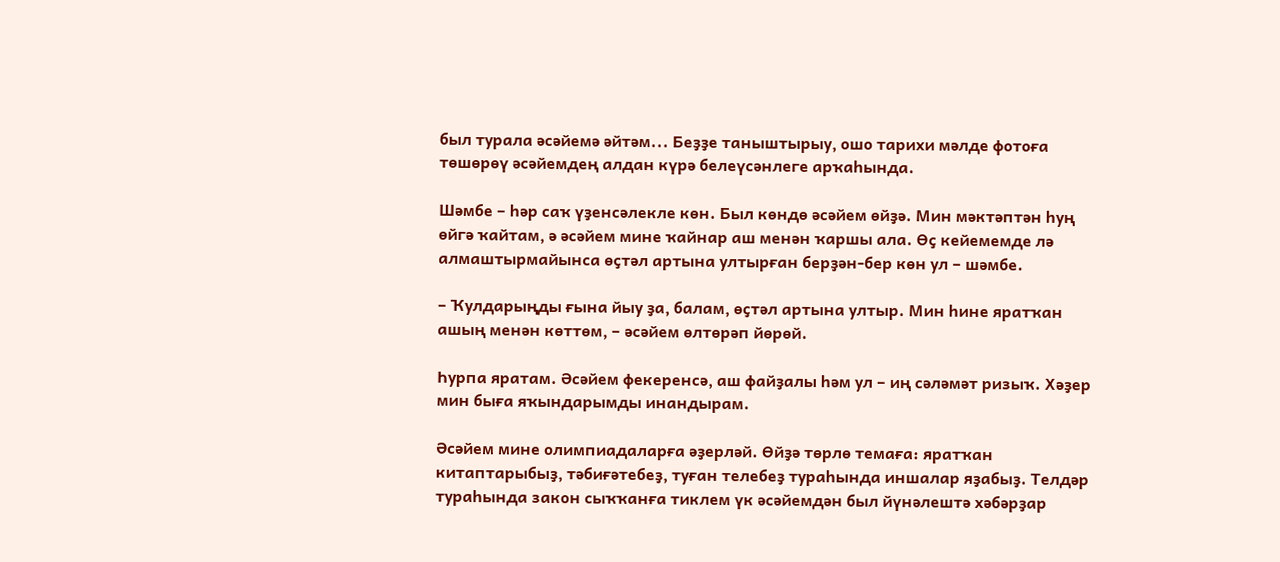был турала әсәйемә әйтәм... Беҙҙе таныштырыу, ошо тарихи мәлде фотоға төшөрөү әсәйемдең алдан күрә белеүсәнлеге арҡаһында.

Шәмбе – һәр саҡ үҙенсәлекле көн. Был көндө әсәйем өйҙә. Мин мәктәптән һуң өйгә ҡайтам, ә әсәйем мине ҡайнар аш менән ҡаршы ала. Өҫ кейемемде лә алмаштырмайынса өҫтәл артына ултырған берҙән-бер көн ул – шәмбе.

– Ҡулдарыңды ғына йыу ҙа, балам, өҫтәл артына ултыр. Мин һине яратҡан ашың менән көттөм, – әсәйем өлтөрәп йөрөй.

Һурпа яратам. Әсәйем фекеренсә, аш файҙалы һәм ул – иң сәләмәт ризыҡ. Хәҙер мин быға яҡындарымды инандырам.

Әсәйем мине олимпиадаларға әҙерләй. Өйҙә төрлө темаға: яратҡан китаптарыбыҙ, тәбиғәтебеҙ, туған телебеҙ тураһында иншалар яҙабыҙ. Телдәр тураһында закон сыҡҡанға тиклем үк әсәйемдән был йүнәлештә хәбәрҙар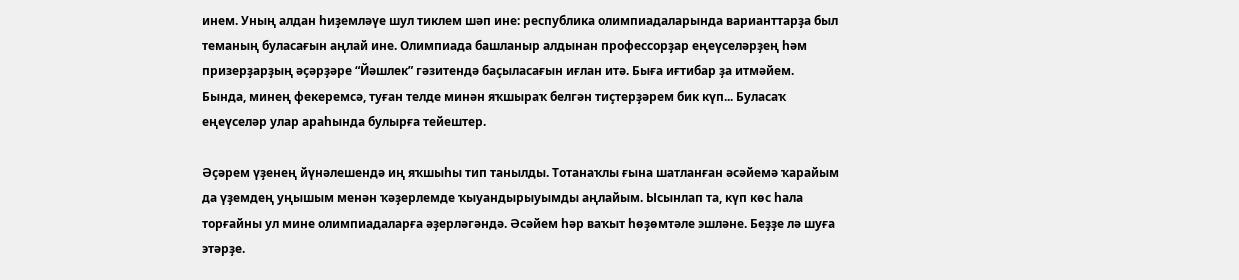инем. Уның алдан һиҙемләүе шул тиклем шәп ине: республика олимпиадаларында варианттарҙа был теманың буласағын аңлай ине. Олимпиада башланыр алдынан профессорҙар еңеүселәрҙең һәм призерҙарҙың әҫәрҙәре “Йәшлек” гәзитендә баҫыласағын иғлан итә. Быға иғтибар ҙа итмәйем. Бында, минең фекеремсә, туған телде минән яҡшыраҡ белгән тиҫтерҙәрем бик күп... Буласаҡ еңеүселәр улар араһында булырға тейештер.

Әҫәрем үҙенең йүнәлешендә иң яҡшыһы тип танылды. Тотанаҡлы ғына шатланған әсәйемә ҡарайым да үҙемдең уңышым менән ҡәҙерлемде ҡыуандырыуымды аңлайым. Ысынлап та, күп көс һала торғайны ул мине олимпиадаларға әҙерләгәндә. Әсәйем һәр ваҡыт һөҙөмтәле эшләне. Беҙҙе лә шуға этәрҙе.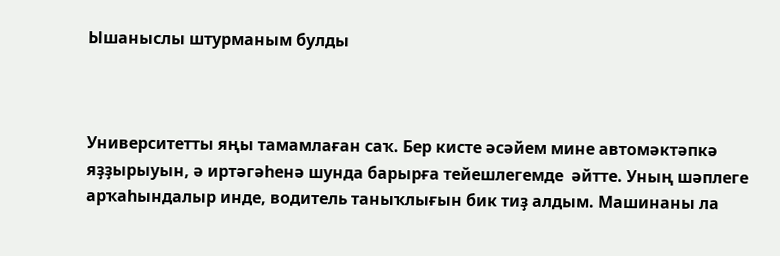Ышаныслы штурманым булды



Университетты яңы тамамлаған саҡ. Бер кисте әсәйем мине автомәктәпкә яҙҙырыуын, ә иртәгәһенә шунда барырға тейешлегемде  әйтте. Уның шәплеге арҡаһындалыр инде, водитель таныҡлығын бик тиҙ алдым. Машинаны ла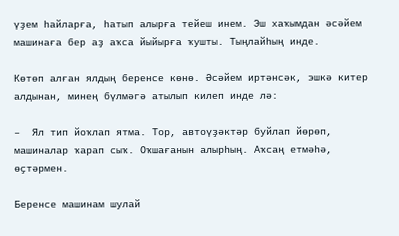үҙем һайларға, һатып алырға тейеш инем. Эш хаҡымдан әсәйем машинаға бер аҙ аҡса йыйырға ҡушты. Тыңлайһың инде.

Көтөп алған ялдың беренсе көнө. Әсәйем иртәнсәк, эшкә китер алдынан, минең бүлмәгә атылып килеп инде лә:

–  Ял тип йоҡлап ятма. Тор, автоүҙәктәр буйлап йөрөп, машиналар ҡарап сыҡ. Оҡшағанын алырһың. Аҡсаң етмәһә, өҫтәрмен.

Беренсе машинам шулай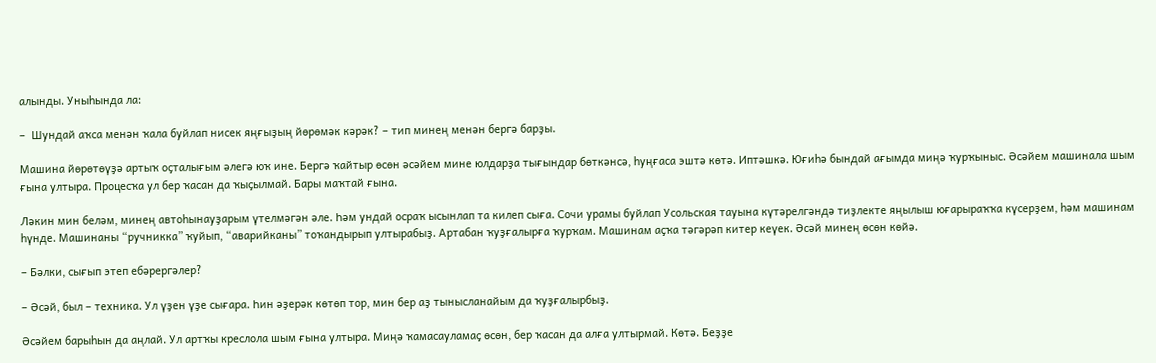алынды. Уныһында ла:

–  Шундай аҡса менән ҡала буйлап нисек яңғыҙың йөрөмәк кәрәк? – тип минең менән бергә барҙы.

Машина йөрөтөүҙә артыҡ оҫталығым әлегә юҡ ине. Бергә ҡайтыр өсөн әсәйем мине юлдарҙа тығындар бөткәнсә, һуңғаса эштә көтә. Иптәшкә. Юғиһә бындай ағымда миңә ҡурҡыныс. Әсәйем машинала шым ғына ултыра. Процесҡа ул бер ҡасан да ҡыҫылмай. Бары маҡтай ғына.

Ләкин мин беләм, минең автоһынауҙарым үтелмәгән әле. Һәм ундай осраҡ ысынлап та килеп сыға. Сочи урамы буйлап Усольская тауына күтәрелгәндә тиҙлекте яңылыш юғарыраҡҡа күсерҙем, һәм машинам һүнде. Машинаны “ручникка” ҡуйып, “аварийканы” тоҡандырып ултырабыҙ. Артабан ҡуҙғалырға ҡурҡам. Машинам аҫҡа тәгәрәп китер кеүек. Әсәй минең өсөн көйә.

– Бәлки, сығып этеп ебәрергәлер?

– Әсәй, был – техника. Ул үҙен үҙе сығара. Һин әҙерәк көтөп тор, мин бер аҙ тынысланайым да ҡуҙғалырбыҙ.

Әсәйем барыһын да аңлай. Ул артҡы креслола шым ғына ултыра. Миңә ҡамасауламаҫ өсөн, бер ҡасан да алға ултырмай. Көтә. Беҙҙе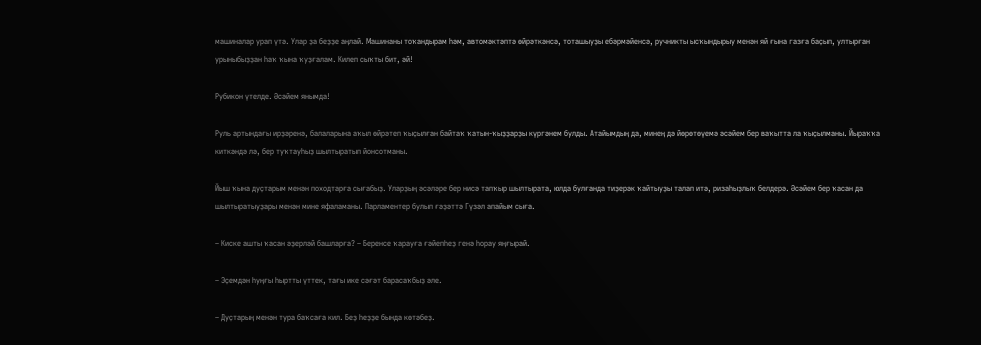машиналар урап үтә. Улар ҙа беҙҙе аңлай. Машинаны тоҡандырам һәм, автомәктәптә өйрәткәнсә, тоташыуҙы ебәрмәйенсә, ручникты ысҡындырыу менән яй ғына газға баҫып, ултырған урыныбыҙҙан һаҡ ҡына ҡуҙғалам. Килеп сыҡты бит, әй!

Рубикон үтелде. Әсәйем янымда!

Руль артындағы ирҙәренә, балаларына аҡыл өйрәтеп ҡыҫылған байтаҡ ҡатын-ҡыҙҙарҙы күргәнем булды. Атайымдың да, минең дә йөрөтөүемә әсәйем бер ваҡытта ла ҡыҫылманы. Йыраҡҡа киткәндә лә, бер туҡтауһыҙ шылтыратып йонсотманы.

Йыш ҡына дуҫтарым менән походтарға сығабыҙ. Уларҙың әсәләре бер нисә тапҡыр шылтырата, юлда булғанда тиҙерәк ҡайтыуҙы талап итә, ризаһыҙлыҡ белдерә. Әсәйем бер ҡасан да шылтыратыуҙары менән мине яфаламаны. Парламентер булып ғәҙәттә Гүзәл апайым сыға.

– Киске ашты ҡасан әҙерләй башларға? – Беренсе ҡарауға ғәйепһеҙ генә һорау яңғырай.

– Эҫемдән һуңғы һыртты үттек, тағы ике сәғәт барасаҡбыҙ әле.

– Дуҫтарың менән тура баҡсаға кил. Беҙ һеҙҙе бында көтәбеҙ.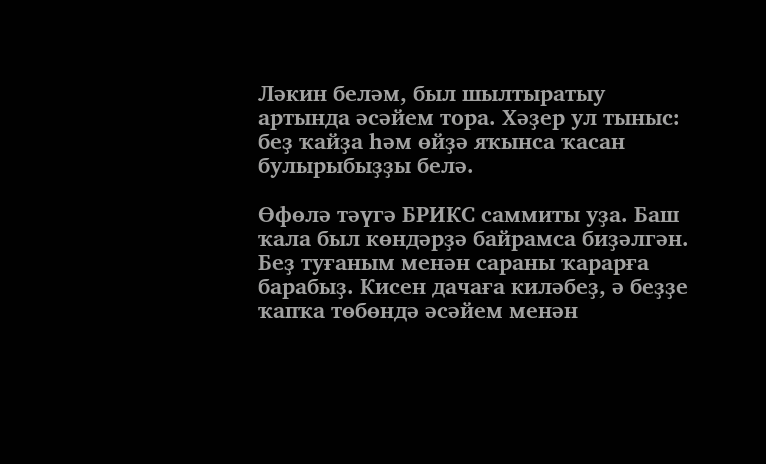Ләкин беләм, был шылтыратыу артында әсәйем тора. Хәҙер ул тыныс: беҙ ҡайҙа һәм өйҙә яҡынса ҡасан булырыбыҙҙы белә.

Өфөлә тәүгә БРИКС саммиты уҙа. Баш ҡала был көндәрҙә байрамса биҙәлгән. Беҙ туғаным менән сараны ҡарарға барабыҙ. Кисен дачаға киләбеҙ, ә беҙҙе ҡапҡа төбөндә әсәйем менән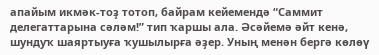апайым икмәк-тоҙ тотоп, байрам кейемендә “Саммит делегаттарына сәләм!” тип ҡаршы ала. Әсәйемә әйт кенә, шундуҡ шаяртыуға ҡушылырға әҙер. Уның менән бергә көлөү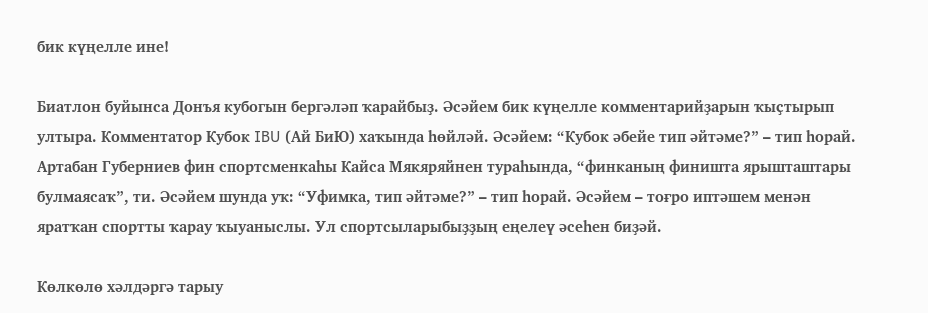бик күңелле ине!

Биатлон буйынса Донъя кубогын бергәләп ҡарайбыҙ. Әсәйем бик күңелле комментарийҙарын ҡыҫтырып ултыра. Комментатор Кубок IBU (Ай БиЮ) хаҡында һөйләй. Әсәйем: “Кубок әбейе тип әйтәме?” – тип һорай. Артабан Губерниев фин спортсменкаһы Кайса Мякяряйнен тураһында, “финканың финишта ярышташтары булмаясаҡ”, ти. Әсәйем шунда уҡ: “Уфимка, тип әйтәме?” – тип һорай. Әсәйем – тоғро иптәшем менән яратҡан спортты ҡарау ҡыуаныслы. Ул спортсыларыбыҙҙың еңелеү әсеһен биҙәй.

Көлкөлө хәлдәргә тарыу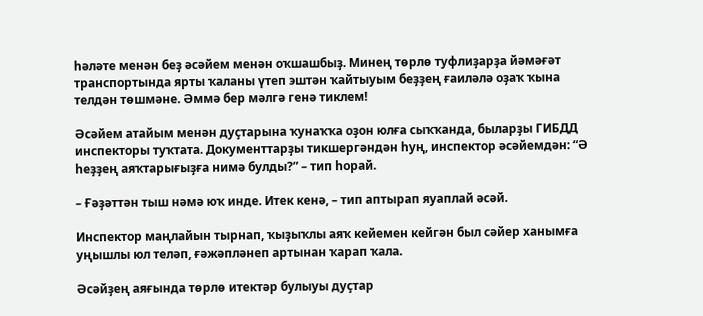һәләте менән беҙ әсәйем менән оҡшашбыҙ. Минең төрлө туфлиҙарҙа йәмәғәт транспортында ярты ҡаланы үтеп эштән ҡайтыуым беҙҙең ғаиләлә оҙаҡ ҡына телдән төшмәне. Әммә бер мәлгә генә тиклем!

Әсәйем атайым менән дуҫтарына ҡунаҡҡа оҙон юлға сыҡҡанда, быларҙы ГИБДД инспекторы туҡтата. Документтарҙы тикшергәндән һуң, инспектор әсәйемдән: “Ә һеҙҙең аяҡтарығыҙға нимә булды?” – тип һорай.

– Ғәҙәттән тыш нәмә юҡ инде. Итек кенә, – тип аптырап яуаплай әсәй.

Инспектор маңлайын тырнап, ҡыҙыҡлы аяҡ кейемен кейгән был сәйер ханымға уңышлы юл теләп, ғәжәпләнеп артынан ҡарап ҡала.

Әсәйҙең аяғында төрлө итектәр булыуы дуҫтар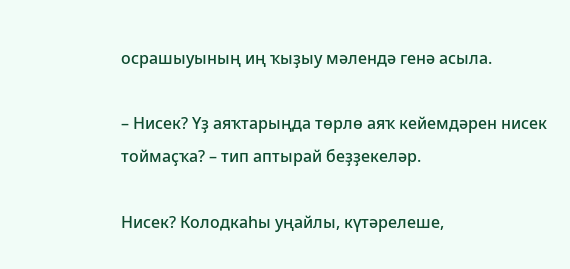осрашыуының иң ҡыҙыу мәлендә генә асыла.

– Нисек? Үҙ аяҡтарыңда төрлө аяҡ кейемдәрен нисек тоймаҫҡа? – тип аптырай беҙҙекеләр.

Нисек? Колодкаһы уңайлы, күтәрелеше,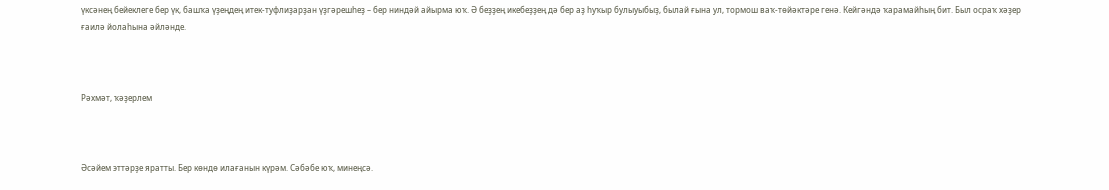үксәнең бейеклеге бер үк, башҡа үҙеңдең итек-туфлиҙарҙан үҙгәрешһеҙ – бер ниндәй айырма юҡ. Ә беҙҙең икебеҙҙең дә бер аҙ һуҡыр булыуыбыҙ, былай ғына ул, тормош ваҡ-төйәктәре генә. Кейгәндә ҡарамайһың бит. Был осраҡ хәҙер ғаилә йолаһына әйләнде.



Рәхмәт, ҡәҙерлем



Әсәйем эттәрҙе яратты. Бер көндө илағанын күрәм. Сәбәбе юҡ, минеңсә.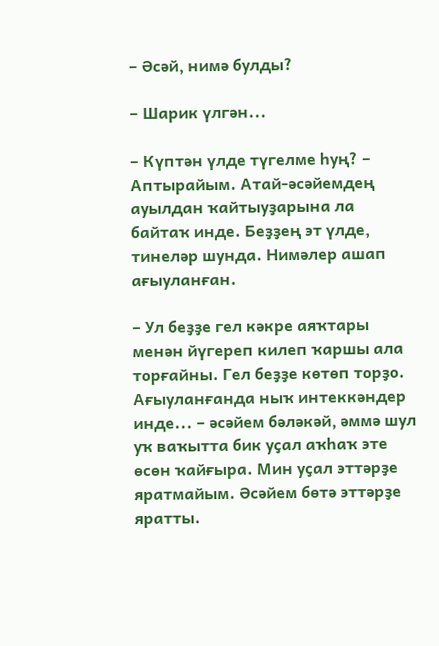– Әсәй, нимә булды?

– Шарик үлгән...

– Күптән үлде түгелме һуң? – Аптырайым. Атай-әсәйемдең ауылдан ҡайтыуҙарына ла байтаҡ инде. Беҙҙең эт үлде, тинеләр шунда. Нимәлер ашап ағыуланған.

– Ул беҙҙе гел кәкре аяҡтары менән йүгереп килеп ҡаршы ала торғайны. Гел беҙҙе көтөп торҙо. Ағыуланғанда ныҡ интеккәндер инде... – әсәйем бәләкәй, әммә шул уҡ ваҡытта бик уҫал аҡһаҡ эте өсөн ҡайғыра. Мин уҫал эттәрҙе яратмайым. Әсәйем бөтә эттәрҙе яратты.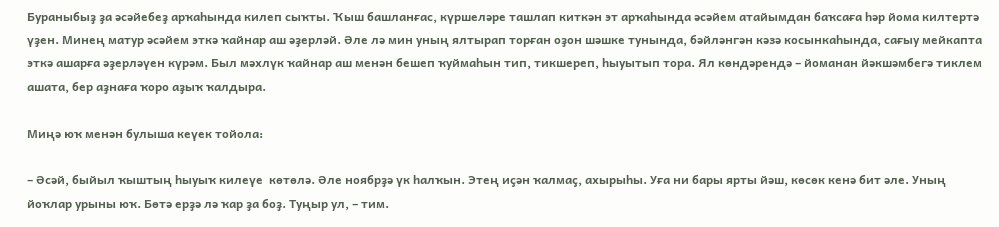Бураныбыҙ ҙа әсәйебеҙ арҡаһында килеп сыҡты. Ҡыш башланғас, күршеләре ташлап киткән эт арҡаһында әсәйем атайымдан баҡсаға һәр йома килтертә үҙен. Минең матур әсәйем эткә ҡайнар аш әҙерләй. Әле лә мин уның ялтырап торған оҙон шәшке тунында, бәйләнгән кәзә косынкаһында, сағыу мейкапта эткә ашарға әҙерләүен күрәм. Был мәхлүк ҡайнар аш менән бешеп ҡуймаһын тип, тикшереп, һыуытып тора. Ял көндәрендә – йоманан йәкшәмбегә тиклем ашата, бер аҙнаға ҡоро аҙыҡ ҡалдыра.

Миңә юҡ менән булыша кеүек тойола:

– Әсәй, быйыл ҡыштың һыуыҡ килеүе  көтөлә. Әле ноябрҙә үк һалҡын. Этең иҫән ҡалмаҫ, ахырыһы. Уға ни бары ярты йәш, көсөк кенә бит әле. Уның йоҡлар урыны юҡ. Бөтә ерҙә лә ҡар ҙа боҙ. Туңыр ул, – тим.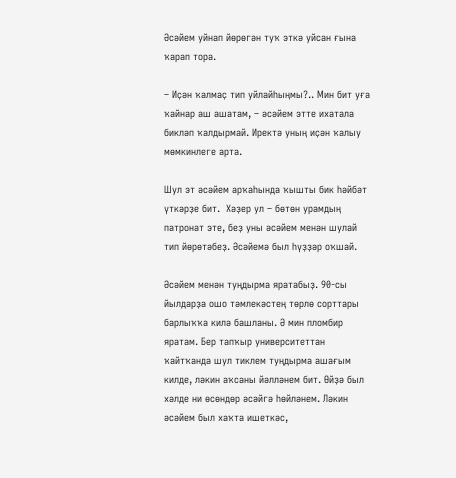Әсәйем уйнап йөрөгән туҡ эткә уйсан ғына ҡарап тора.

– Иҫән ҡалмаҫ тип уйлайһыңмы?.. Мин бит уға ҡайнар аш ашатам, – әсәйем этте ихатала бикләп ҡалдырмай. Иректә уның иҫән ҡалыу мөмкинлеге арта.

Шул эт әсәйем арҡаһында ҡышты бик һәйбәт үткәрҙе бит.  Хәҙер ул – бөтөн урамдың патронат эте, беҙ уны әсәйем менән шулай тип йөрөтәбеҙ. Әсәйемә был һүҙҙәр оҡшай.

Әсәйем менән туңдырма яратабыҙ. 90-сы йылдарҙа ошо тәмлекәстең төрлө сорттары барлыҡҡа килә башланы. Ә мин пломбир яратам. Бер тапҡыр университеттан ҡайтҡанда шул тиклем туңдырма ашағым килде, ләкин аҡсаны йәлләнем бит. Өйҙә был хәлде ни өсөндөр әсәйгә һөйләнем. Ләкин әсәйем был хаҡта ишеткәс,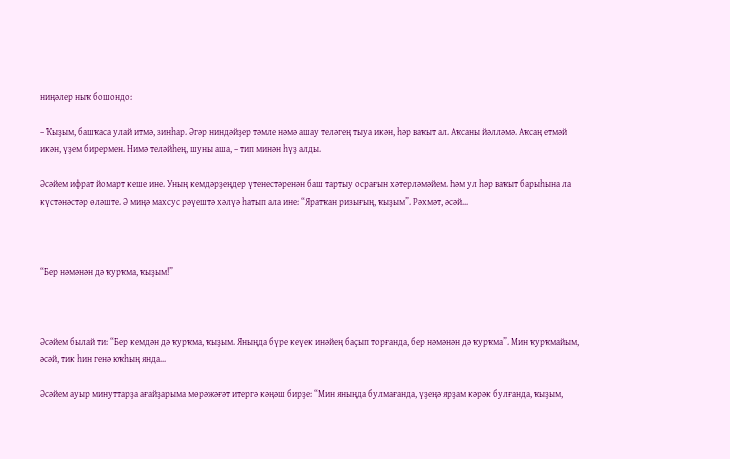ниңәлер ныҡ бошондо:

– Ҡыҙым, башҡаса улай итмә, зинһар. Әгәр ниндәйҙер тәмле нәмә ашау теләгең тыуа икән, һәр ваҡыт ал. Аҡсаны йәлләмә. Аҡсаң етмәй икән, үҙем бирермен. Нимә теләйһең, шуны аша, – тип минән һүҙ алды.

Әсәйем ифрат йомарт кеше ине. Уның кемдәрҙеңдер үтенестәренән баш тартыу осрағын хәтерләмәйем. Һәм ул һәр ваҡыт барыһына ла күстәнәстәр өләште. Ә миңә махсус рәүештә хәлүә һатып ала ине: “Яратҡан ризығың, ҡыҙым”. Рәхмәт, әсәй...



“Бер нәмәнән дә ҡурҡма, ҡыҙым!”



Әсәйем былай ти: “Бер кемдән дә ҡурҡма, ҡыҙым. Яныңда бүре кеүек инәйең баҫып торғанда, бер нәмәнән дә ҡурҡма”. Мин ҡурҡмайым, әсәй, тик һин генә юҡһың янда...

Әсәйем ауыр минуттарҙа ағайҙарыма мөрәжәғәт итергә кәңәш бирҙе: “Мин яныңда булмағанда, үҙеңә ярҙам кәрәк булғанда, ҡыҙым,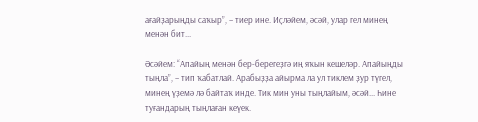ағайҙарыңды саҡыр”, – тиер ине. Иҫләйем, әсәй, улар гел минең менән бит...

Әсәйем: “Апайың менән бер-берегеҙгә иң яҡын кешеләр. Апайыңды тыңла”, – тип ҡабатлай. Арабыҙҙа айырма ла ул тиклем ҙур түгел, минең үҙемә лә байтаҡ инде. Тик мин уны тыңлайым, әсәй... Һине туғандарың тыңлаған кеүек.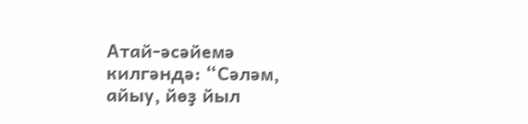Атай-әсәйемә килгәндә: “Сәләм, айыу, йөҙ йыл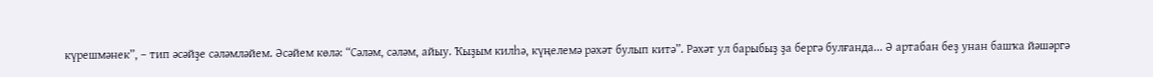күрешмәнек”, – тип әсәйҙе сәләмләйем. Әсәйем көлә: “Сәләм, сәләм, айыу. Ҡыҙым килһә, күңелемә рәхәт булып китә”. Рәхәт ул барыбыҙ ҙа бергә булғанда... Ә артабан беҙ унан башҡа йәшәргә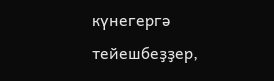күнегергә тейешбеҙҙер,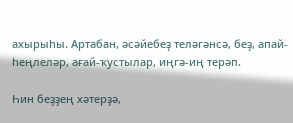ахырыһы. Артабан, әсәйебеҙ теләгәнсә, беҙ, апай-һеңлеләр, ағай-ҡустылар, иңгә-иң терәп.

Һин беҙҙең хәтерҙә,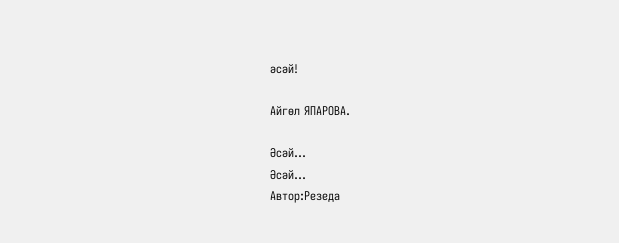әсәй!

Айгөл ЯПАРОВА.

Әсәй…
Әсәй…
Автор:Резеда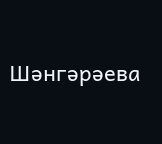Шәнгәрәева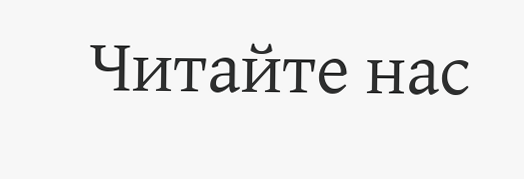Читайте нас